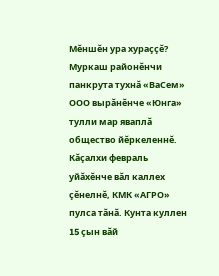Мĕншĕн ура хураççĕ?
Муркаш районĕнчи панкрута тухнă «ВаСем» ООО вырăнĕнче «Юнга» тулли мар яваплă общество йĕркеленнĕ. Кăçалхи февраль уйăхĕнче вăл каллех çĕнелнĕ, КМК «АГРО» пулса тăнă. Кунта куллен 15 çын вăй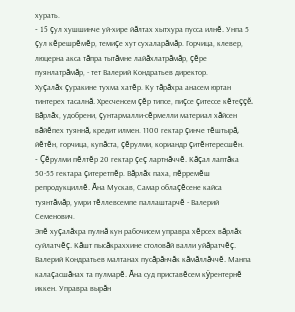хурать.
- 15 çул хушшинче уй-хире йăлтах хытхура пусса илнĕ. Унпа 5 çул кĕрешрĕмĕр, темиçе хут сухаларăмăр. Горчица, клевер, люцерна акса тăпра тытăмне лайăхлатрăмăр, çĕре пуянлатрăмăр, - тет Валерий Кондратьев директор.
Хуçалăх çуракине тухма хатĕр. Ку тăрăхра анасем юртан тинтерех тасалнă. Хресченсем çĕр типсе, пиçсе çитессе кĕтеççĕ. Вăрлăх, удобрени, çунтармалли-сĕрмелли материал хăйсен вăйĕпех туяннă, кредит илмен. 1100 гектар çинче тĕштырă, йĕтĕн, горчица, купăста, çĕрулми, кориандр çитĕнтересшĕн.
- Çĕрулми пĕлтĕр 20 гектар çеç лартнăччĕ. Кăçал лаптăка 50-55 гектара çитеретпĕр. Вăрлăх паха, пĕрремĕш репродукциллĕ. Ăна Мускав, Самар облаçĕсене кайса туянтăмăр, умри тĕллевсемпе паллаштарчĕ - Валерий Семенович.
Эпĕ хуçалăхра пулнă кун рабочисем управра хĕрсех вăрлăх суйлатчĕç. Кăшт пысăкраххине столовăй валли уйăратчĕç.
Валерий Кондратьев малтанах пусăрăнчăк кăмăллăччĕ. Манпа калаçасшăнах та пулмарĕ. Ăна суд приставĕсем кÿрентернĕ иккен. Управра вырăн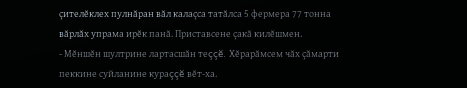çителĕклех пулнăран вăл калаçса татăлса 5 фермера 77 тонна вăрлăх упрама ирĕк панă. Приставсене çакă килĕшмен.
- Мĕншĕн шултрине лартасшăн теççĕ. Хĕрарăмсем чăх çăмарти пеккине суйланине кураççĕ вĕт-ха.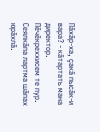Пăхăр-ха, çакă пысăк-и вара? - кăтартать мана директор.
Пĕчĕкреххисем те пур. Сеялкăпа лартма шăпах юрăхлă.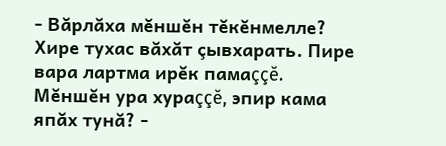- Вăрлăха мĕншĕн тĕкĕнмелле? Хире тухас вăхăт çывхарать. Пире вара лартма ирĕк памаççĕ. Мĕншĕн ура хураççĕ, эпир кама япăх тунă? -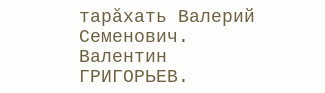тарăхать Валерий Семенович.
Валентин ГРИГОРЬЕВ.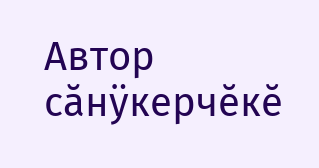Автор сăнÿкерчĕкĕ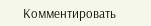Комментировать